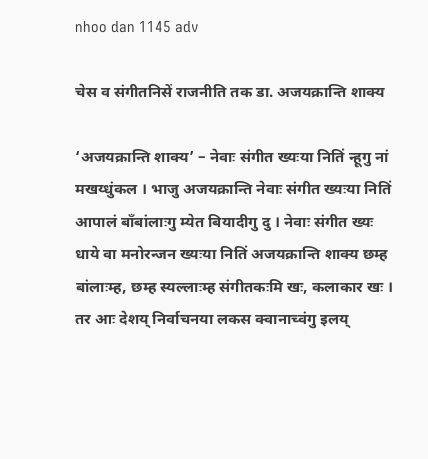nhoo dan 1145 adv

चेस व संगीतनिसें राजनीति तक डा. अजयक्रान्ति शाक्य

‘अजयक्रान्ति शाक्य’ – नेवाः संगीत ख्यःया नितिं न्हूगु नां मखय्धुंकल । भाजु अजयक्रान्ति नेवाः संगीत ख्यःया नितिं आपालं बाँबांलाःगु म्येत बियादीगु दु । नेवाः संगीत ख्यः धाये वा मनोरन्जन ख्यःया नितिं अजयक्रान्ति शाक्य छम्ह बांलाःम्ह, छम्ह स्यल्लाःम्ह संगीतकःमि खः, कलाकार खः । तर आः देशय् निर्वाचनया लकस क्वानाच्वंगु इलय्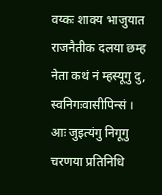वय्कः शाक्य भाजुयात राजनैतीक दलया छम्ह नेता कथं नं म्हस्यूगु दु, स्वनिगःवासीपिन्सं । आः जुइत्यंगु निगूगु चरणया प्रतिनिधि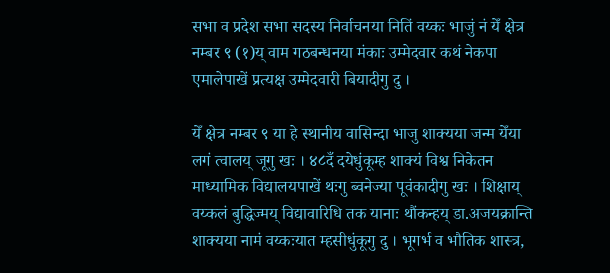सभा व प्रदेश सभा सदस्य निर्वाचनया नितिं वय्कः भाजुं नं येँ क्षेत्र नम्बर ९ (१)य् वाम गठबन्धनया मंकाः उम्मेदवार कथं नेकपा एमालेपाखें प्रत्यक्ष उम्मेदवारी बियादीगु दु ।

येँ क्षेत्र नम्बर ९ या हे स्थानीय वासिन्दा भाजु शाक्यया जन्म येँया लगं त्वालय् जूगु खः । ४८दँ दयेधुंकूम्ह शाक्यं विश्व निकेतन माध्यामिक विद्यालयपाखें थःगु ब्वनेज्या पूवंकादीगु खः । शिक्षाय् वय्कलं बुद्धिज्मय् विद्यावारिधि तक यानाः थौंकन्हय् डा.अजयक्रान्ति शाक्यया नामं वय्कःयात म्हसीधुंकूगु दु । भूगर्भ व भौतिक शास्त्र,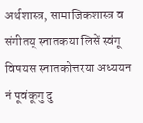अर्थशास्त्र, सामाजिकशास्त्र व संगीतय् स्नातकया लिसें स्वंगू विषयस स्नातकोत्तरया अध्ययन नं पूवंकूगु दु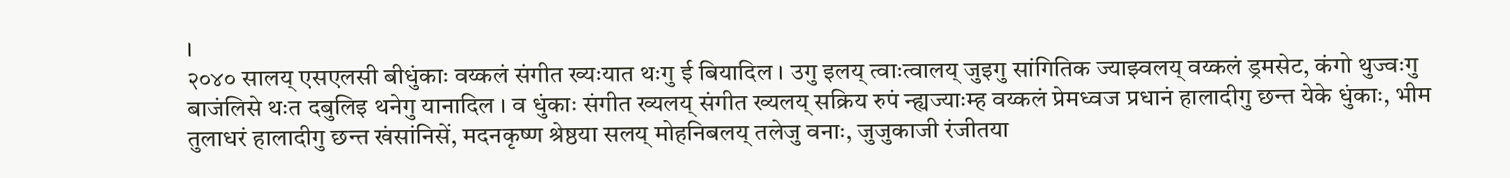।
२०४० सालय् एसएलसी बीधुंकाः वय्कलं संगीत ख्यःयात थःगु ई बियादिल । उगु इलय् त्वाःत्वालय् जुइगु सांगितिक ज्याझ्वलय् वय्कलं ड्रमसेट, कंगो थुज्वःगु बाजंलिसे थःत दबुलिइ थनेगु यानादिल । व धुंकाः संगीत ख्यलय् संगीत ख्यलय् सक्रिय रुपं न्ह्यज्याःम्ह वय्कलं प्रेमध्वज प्रधानं हालादीगु छन्त येके धुंकाः, भीम तुलाधरं हालादीगु छन्त खंसांनिसें, मदनकृष्ण श्रेष्ठया सलय् मोहनिबलय् तलेजु वनाः, जुजुकाजी रंजीतया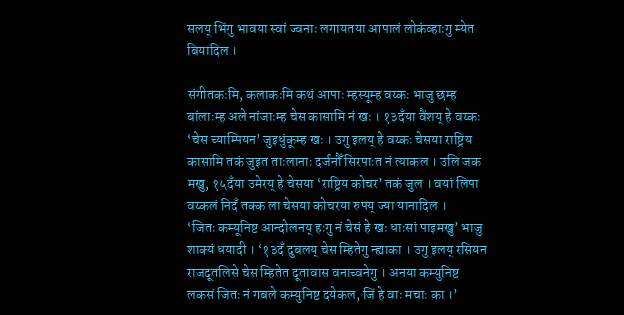सलय् भिंगु भावया स्वां ज्वनाः लगायतया आपालं लोकंव्हाःगु म्येत बियादिल ।

संगीतकःमि, कलाकःमि कथं आपाः म्हस्यूम्ह वय्कः भाजु छम्ह बांलाःम्ह अले नांजाःम्ह चेस कासामि नं खः । १३दँया वैंशय् हे वय्कः ‘चेस च्याम्पियन’ जुइधुंकूम्ह खः । उगु इलय् हे वय्कः चेसया राष्ट्रिय कासामि तकं जुइत ताःलानाः दर्जनौँ सिरपाःत नं त्याकल । उलि जक मखु, १५दँया उमेरय् हे चेसया ‘राष्ट्रिय कोचर’ तकं जुल । वयां लिपा वय्कलं निदँ तक्क ला चेसया कोचरया रुपय् ज्या यानादिल ।
‘जितः कम्यूनिष्ट आन्दोलनय् हःगु नं चेसं हे खः धाःसां पाइमखु’ भाजु शाक्यं धयादी । ‘१३दँ दुबलय् चेस म्हितेगु न्ह्याका । उगु इलय् रसियन राजदूतलिसे चेस म्हितेत दूतावास वनाच्वनेगु । अनया कम्युनिष्ट लकसं जितः नं गबले कम्युनिष्ट दयेकल, जिं हे वाः मचाः का ।’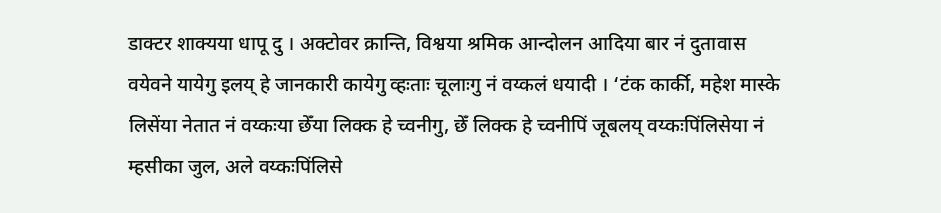डाक्टर शाक्यया धापू दु । अक्टोवर क्रान्ति, विश्वया श्रमिक आन्दोलन आदिया बार नं दुतावास वयेवने यायेगु इलय् हे जानकारी कायेगु व्हःताः चूलाःगु नं वय्कलं धयादी । ‘टंक कार्की, महेश मास्के लिसेंया नेतात नं वय्कःया छेँया लिक्क हे च्वनीगु, छेँ लिक्क हे च्वनीपिं जूबलय् वय्कःपिंलिसेया नं म्हसीका जुल, अले वय्कःपिंलिसे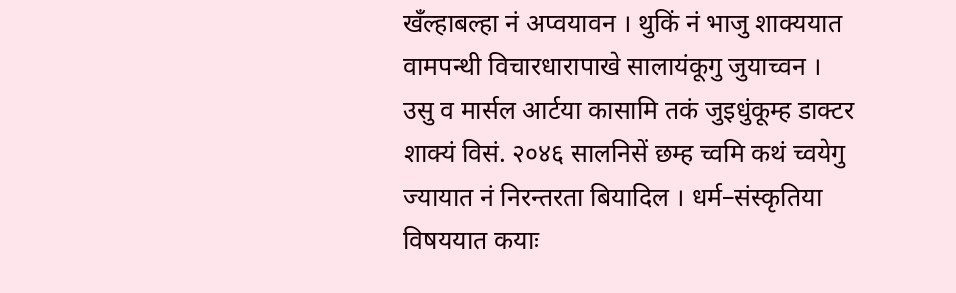खँल्हाबल्हा नं अप्वयावन । थुकिं नं भाजु शाक्ययात वामपन्थी विचारधारापाखे सालायंकूगु जुयाच्वन ।
उसु व मार्सल आर्टया कासामि तकं जुइधुंकूम्ह डाक्टर शाक्यं विसं. २०४६ सालनिसें छम्ह च्वमि कथं च्वयेगु ज्यायात नं निरन्तरता बियादिल । धर्म–संस्कृतिया विषययात कयाः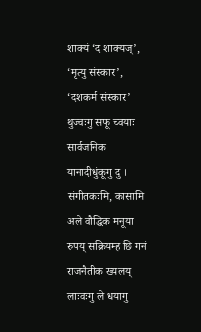शाक्यं ‘द शाक्यज्’, ‘मृत्यु संस्कार’, ‘दशकर्म संस्कार’ थुज्वःगु सफू च्वयाः सार्वजनिक यानादीधुंकूगु दु ।
संगीतकःमि, कासामि अले वौद्धिक मनूया रुपय् सक्रियम्ह छि गनं राजनैतीक ख्यलय् लाःवःगु ले धयागु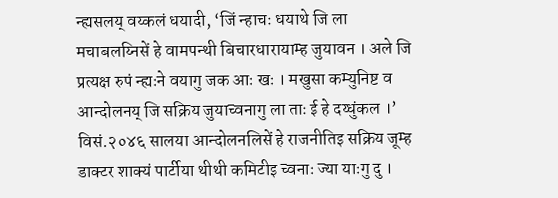न्ह्यसलय् वय्कलं धयादी, ‘जिं न्हाचः धयाथे जि ला मचाबलय्निसें हे वामपन्थी बिचारधारायाम्ह जुयावन । अले जि प्रत्यक्ष रुपं न्ह्यःने वयागु जक आः खः । मखुसा कम्युनिष्ट व आन्दोलनय् जि सक्रिय जुयाच्वनागु ला ताः ई हे दय्धुंकल ।’
विसं.२०४६ सालया आन्दोलनलिसें हे राजनीतिइ सक्रिय जूम्ह डाक्टर शाक्यं पार्टीया थीथी कमिटीइ च्वनाः ज्या याःगु दु ।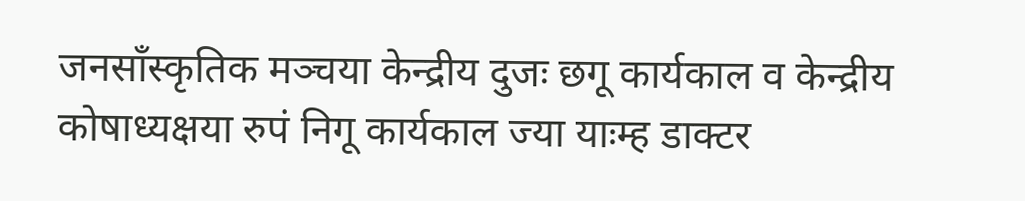जनसाँस्कृतिक मञ्चया केन्द्रीय दुजः छगू कार्यकाल व केन्द्रीय कोषाध्यक्षया रुपं निगू कार्यकाल ज्या याःम्ह डाक्टर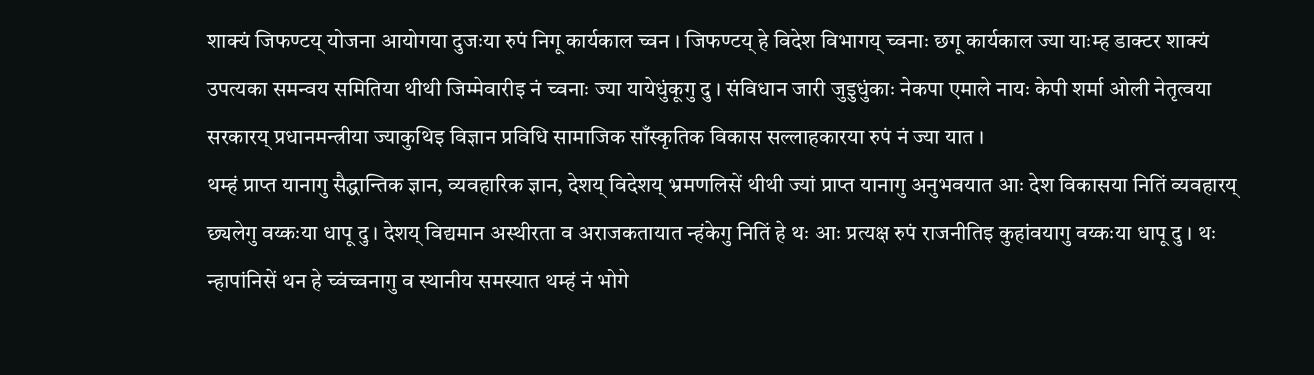शाक्यं जिफण्टय् योजना आयोगया दुजःया रुपं निगू कार्यकाल च्वन । जिफण्टय् हे विदेश विभागय् च्वनाः छगू कार्यकाल ज्या याःम्ह डाक्टर शाक्यं उपत्यका समन्वय समितिया थीथी जिम्मेवारीइ नं च्वनाः ज्या यायेधुंकूगु दु । संविधान जारी जुइुधुंकाः नेकपा एमाले नायः केपी शर्मा ओली नेतृत्वया सरकारय् प्रधानमन्त्रीया ज्याकुथिइ विज्ञान प्रविधि सामाजिक साँस्कृतिक विकास सल्लाहकारया रुपं नं ज्या यात ।
थम्हं प्राप्त यानागु सैद्धान्तिक ज्ञान, व्यवहारिक ज्ञान, देशय् विदेशय् भ्रमणलिसें थीथी ज्यां प्राप्त यानागु अनुभवयात आः देश विकासया नितिं व्यवहारय् छ्यलेगु वय्कःया धापू दु । देशय् विद्यमान अस्थीरता व अराजकतायात न्हंकेगु नितिं हे थः आः प्रत्यक्ष रुपं राजनीतिइ कुहांवयागु वय्कःया धापू दु । थः न्हापांनिसें थन हे च्वंच्वनागु व स्थानीय समस्यात थम्हं नं भोगे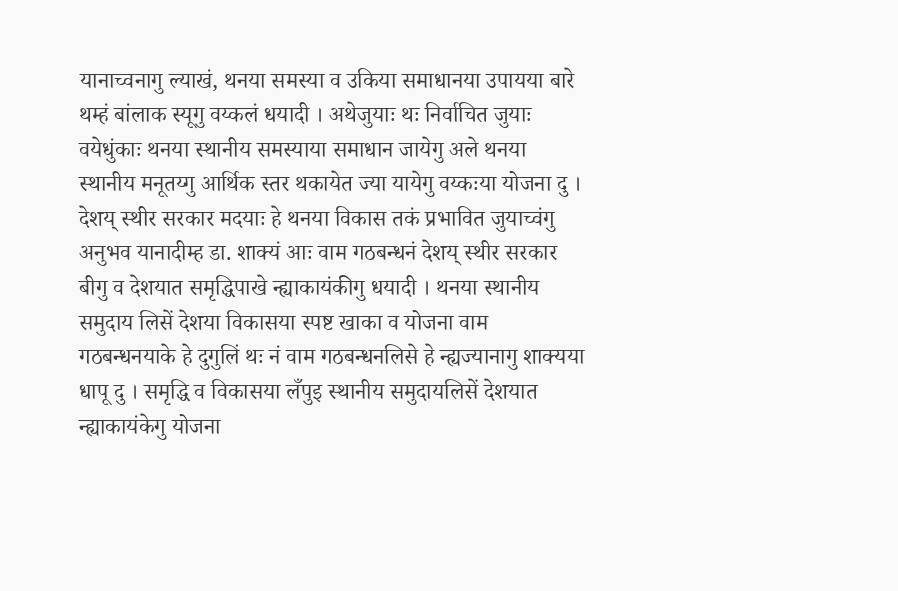यानाच्वनागु ल्याखं, थनया समस्या व उकिया समाधानया उपायया बारे थम्हं बांलाक स्यूगु वय्कलं धयादी । अथेजुयाः थः निर्वाचित जुयाः वयेधुंकाः थनया स्थानीय समस्याया समाधान जायेगु अले थनया स्थानीय मनूतय्गु आर्थिक स्तर थकायेत ज्या यायेगु वय्कःया योजना दु ।
देशय् स्थीर सरकार मदयाः हे थनया विकास तकं प्रभावित जुयाच्वंगु अनुभव यानादीम्ह डा. शाक्यं आः वाम गठबन्धनं देशय् स्थीर सरकार बीगु व देशयात समृद्धिपाखे न्ह्याकायंकीगु धयादी । थनया स्थानीय समुदाय लिसें देशया विकासया स्पष्ट खाका व योजना वाम गठबन्धनयाके हे दुगुलिं थः नं वाम गठबन्धनलिसे हे न्ह्यज्यानागु शाक्यया धापू दु । समृद्धि व विकासया लँपुइ स्थानीय समुदायलिसें देशयात न्ह्याकायंकेगु योजना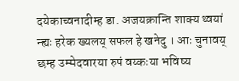दयेकाच्वनादीम्ह डा. अजयक्रान्ति शाक्य थ्वयां न्ह्यः हरेक ख्यलय् सफल हे खनेदु । आः चुनावय् छम्ह उम्मेदवारया रुपं वय्कःया भविष्य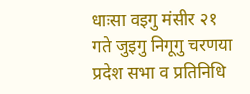धाःसा वइगु मंसीर २१ गते जुइगु निगूगु चरणया प्रदेश सभा व प्रतिनिधि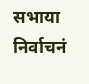सभाया निर्वाचनं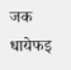जक धायेफइ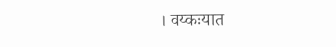। वय्कःयात